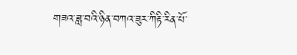གཟའ་ཟླ་བའི་ཉིན་བཀའ་ཟུར་ཀིརྟི་རིན་པོ་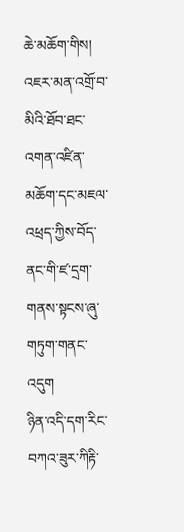ཆེ་མཆོག་གིས། འཇར་མན་འགྲོ་བ་མིའི་ཐོབ་ཐང་འགན་འཛིན་མཆོག་དང་མཇལ་འཕྲད་ཀྱིས་བོད་ནང་གི་ཛ་དྲག་གནས་སྟངས་ཞུ་གཏུག་གནང་འདུག
ཉིན་འདི་དག་རིང་བཀའ་ཟུར་ཀིརྟི་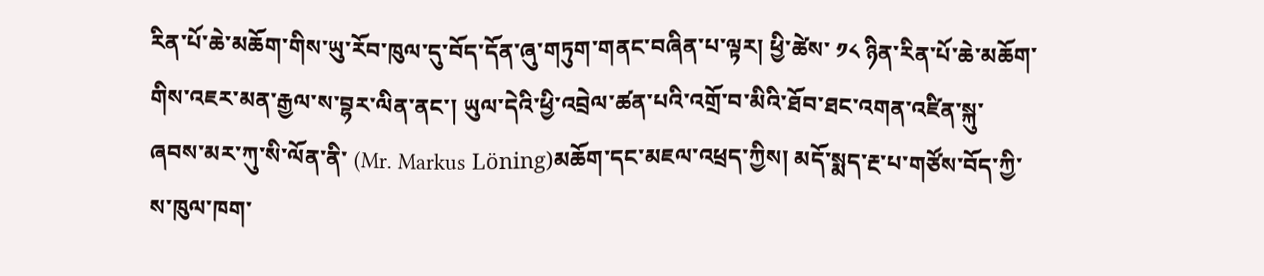རིན་པོ་ཆེ་མཆོག་གིས་ཡུ་རོབ་ཁུལ་དུ་བོད་དོན་ཞུ་གཏུག་གནང་བཞིན་པ་ལྟར། ཕྱི་ཚེས་ ༡༨ ཉིན་རིན་པོ་ཆེ་མཆོག་གིས་འཇར་མན་རྒྱལ་ས་བྷར་ལིན་ནང་། ཡུལ་དེའི་ཕྱི་འབྲེལ་ཚན་པའི་འགྲོ་བ་མིའི་ཐོབ་ཐང་འགན་འཛིན་སྐུ་ཞབས་མར་ཀུ་སི་ལོན་ནི་ (Mr. Markus Löning)མཆོག་དང་མཇལ་འཕྲད་ཀྱིས། མདོ་སྨད་རྔ་པ་གཙོས་བོད་ཀྱི་ས་ཁུལ་ཁག་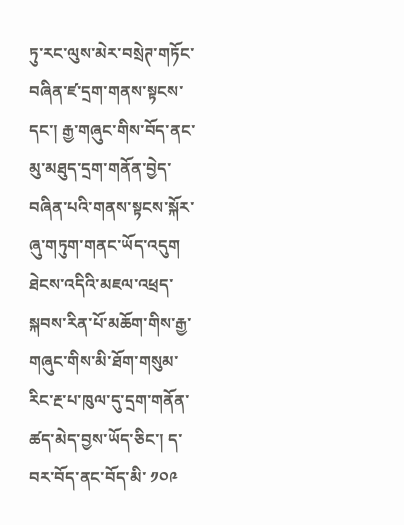ཏུ་རང་ལུས་མེར་བསྲེཊ་གཏོང་བཞིན་ཛ་དྲག་གནས་སྟངས་དང་། རྒྱ་གཞུང་གིས་བོད་ནང་མུ་མཐུད་དྲག་གནོན་བྱེད་བཞིན་པའི་གནས་སྟངས་སྐོར་ཞུ་གཏུག་གནང་ཡོད་འདུག
ཐེངས་འདིའི་མཇལ་འཕྲད་སྐབས་རིན་པོ་མཆོག་གིས་རྒྱ་གཞུང་གིས་མི་ཐོག་གསུམ་རིང་རྔ་པ་ཁུལ་དུ་དྲག་གནོན་ཚད་མེད་བྱས་ཡོད་ཅིང་། ད་བར་བོད་ནང་བོད་མི་ ༡༠༩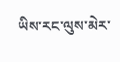ཡིས་རང་ལུས་མེར་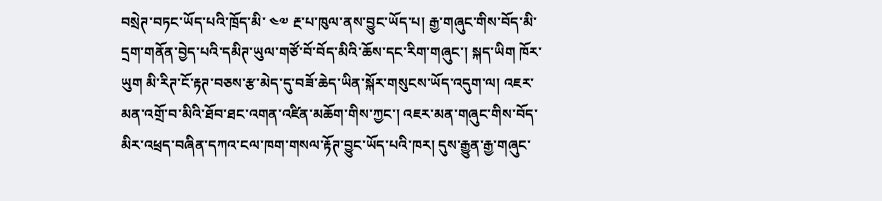བསྲེཊ་བཏང་ཡོད་པའི་ཁྲོད་མི་ ༤༧ རྔ་པ་ཁུལ་ནས་བྱུང་ཡོད་པ། རྒྱ་གཞུང་གིས་བོད་མི་དྲག་གནོན་བྱེད་པའི་དམིཊ་ཡུལ་གཙོ་བོ་བོད་མིའི་ཆོས་དང་རིག་གཞུང་། སྐད་ཡིག ཁོར་ཡུག མི་རིཊ་ངོ་རྟཊ་བཅས་རྩ་མེད་དུ་བཟོ་ཆེད་ཡིན་སྐོར་གསུངས་ཡོད་འདུག་ལ། འཇར་མན་འགྲོ་བ་མིའི་ཐོབ་ཐང་འགན་འཛིན་མཆོག་གིས་ཀྱང་། འཇར་མན་གཞུང་གིས་བོད་མིར་འཕྲད་བཞིན་དཀའ་ངལ་ཁག་གསལ་རྟོཊ་བྱུང་ཡོད་པའི་ཁར། དུས་རྒྱུན་རྒྱ་གཞུང་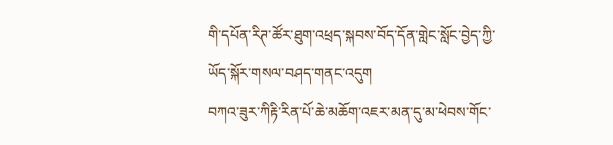གི་དཔོན་རིཊ་ཚོར་ཐུག་འཕྲད་སྐབས་བོད་དོན་གླེང་སློང་བྱེད་ཀྱི་ཡོད་སྐོར་གསལ་བཤད་གནང་འདུག
བཀའ་ཟུར་ཀིརྟི་རིན་པོ་ཆེ་མཆོག་འཇར་མན་དུ་མ་ཕེབས་གོང་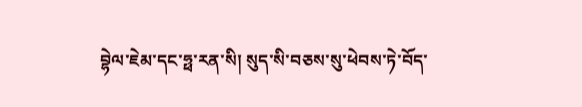བྷེལ་ཇེམ་དང་ཧྥ་རན་སི། སུད་སི་བཅས་སུ་ཕེབས་ཏེ་བོད་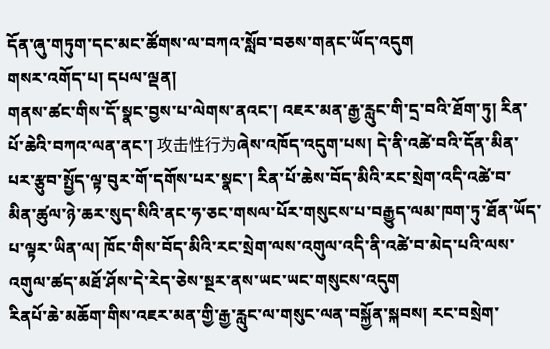དོན་ཞུ་གཏུག་དང་མང་ཚོགས་ལ་བཀའ་སློབ་བཅས་གནང་ཡོད་འདུག
གསར་འགོད་པ། དཔལ་ལྡན།
གནས་ཚང་གིས་དོ་སྣང་བྱས་པ་ལེགས་ནའང་། འཇར་མན་རྒྱ་རླུང་གི་དྲ་བའི་ཐོག་ཏུ། རིན་པོ་ཆེའི་བཀའ་ལན་ནང་། 攻击性行为ཞེས་འཁོད་འདུག་པས། དེ་ནི་འཚེ་བའི་དོན་མིན་པར་རྩུབ་སྤྱོད་ལྟ་བུར་གོ་དགོས་པར་སྣང་། རིན་པོ་ཆེས་བོད་མིའི་རང་སྲེག་འདི་འཚེ་བ་མིན་ཚུལ་ཉེ་ཆར་སུད་སིའི་ནང་ཧ་ཅང་གསལ་པོར་གསུངས་པ་བརྒྱུད་ལམ་ཁག་ཏུ་ཐོན་ཡོད་པ་ལྟར་ཡིན་ལ། ཁོང་གིས་བོད་མིའི་རང་སྲེག་ལས་འགུལ་འདི་ནི་འཚེ་བ་མེད་པའི་ལས་འགུལ་ཚད་མཐོ་ཤོས་དེ་རེད་ཅེས་སྔར་ནས་ཡང་ཡང་གསུངས་འདུག
རིནཔོ་ཆེ་མཆོག་གིས་འཇར་མན་གྱི་རྒྱ་རླུང་ལ་གསུང་ལན་བསྐྱོན་སྐབས། རང་བསྲེག་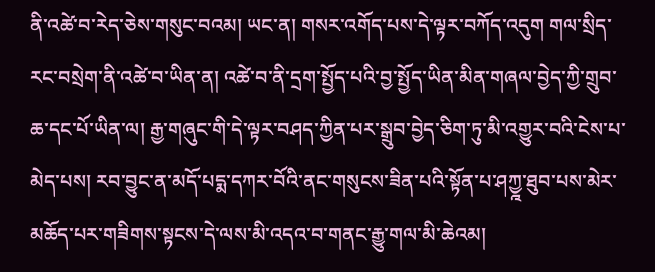ནི་འཚེ་བ་རེད་ཅེས་གསུང་བའམ། ཡང་ན། གསར་འགོད་པས་དེ་ལྟར་བཀོད་འདུག གལ་སྲིད་རང་བསྲེག་ནི་འཚེ་བ་ཡིན་ན། འཚེ་བ་ནི་དྲག་སྤྱོད་པའི་བྱ་སྤྱོད་ཡིན་མིན་གཞལ་བྱེད་ཀྱི་གྲུབ་ཆ་དང་པོ་ཡིན་ལ། རྒྱ་གཞུང་གི་དེ་ལྟར་བཤད་ཀྱིན་པར་སྒྲུབ་བྱེད་ཅིག་ཏུ་མི་འགྱུར་བའི་ངེས་པ་མེད་པས། རབ་བྱུང་ན་མདོ་པདྨ་དཀར་བོའི་ནང་གསུངས་ཟིན་པའི་སྟོན་པ་ཤཀྱྰ་ཐུབ་པས་མེར་མཆོད་པར་གཟིགས་སྟངས་དེ་ལས་མི་འདའ་བ་གནང་རྒྱུ་གལ་མི་ཆེའམ།